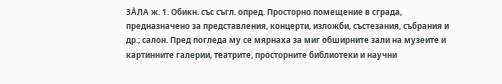ЗА̀ЛА ж. 1. Обикн. със съгл. опред. Просторно помещение в сграда, предназначено за представления, концерти, изложби, състезания, събрания и др.; салон. Пред погледа му се мярнаха за миг обширните зали на музеите и картинните галерии, театрите, просторните библиотеки и научни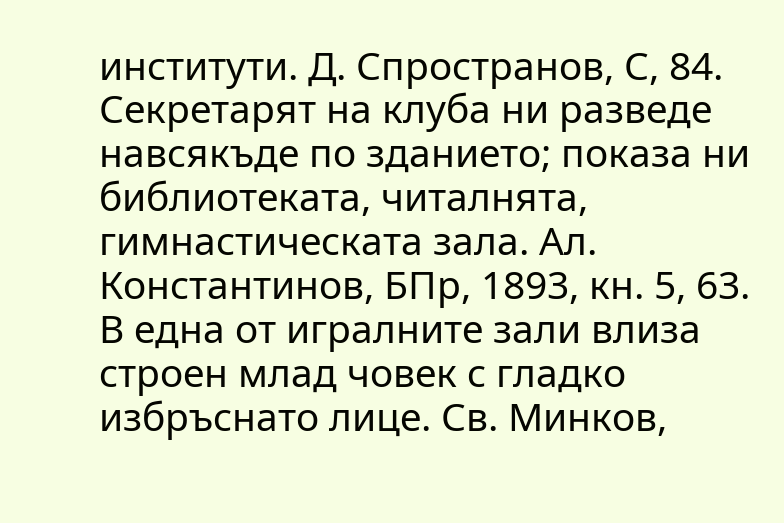институти. Д. Спространов, С, 84. Секретарят на клуба ни разведе навсякъде по зданието; показа ни библиотеката, читалнята, гимнастическата зала. Ал. Константинов, БПр, 1893, кн. 5, 63. В една от игралните зали влиза строен млад човек с гладко избръснато лице. Св. Минков,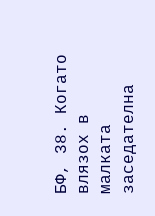БФ, 38. Когато влязох в малката заседателна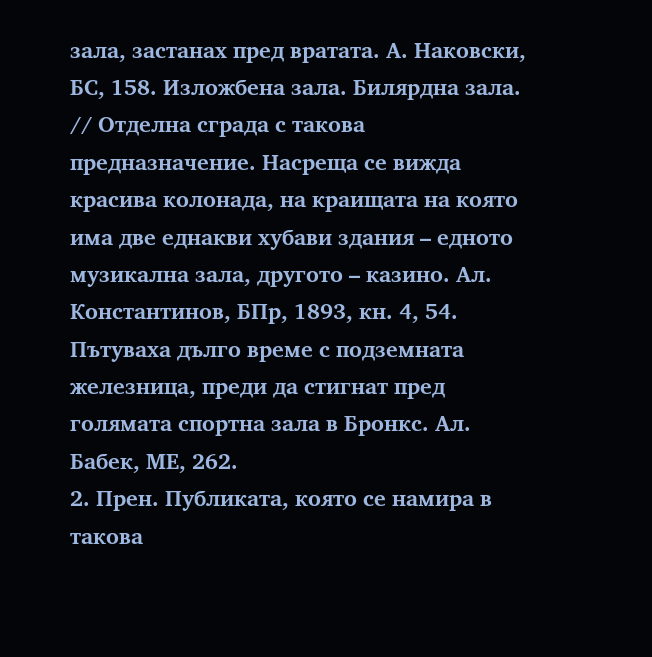зала, застанах пред вратата. А. Наковски, БС, 158. Изложбена зала. Билярдна зала. // Отделна сграда с такова предназначение. Насреща се вижда красива колонада, на краищата на която има две еднакви хубави здания – едното музикална зала, другото – казино. Ал. Константинов, БПр, 1893, кн. 4, 54. Пътуваха дълго време с подземната железница, преди да стигнат пред голямата спортна зала в Бронкс. Ал. Бабек, МЕ, 262.
2. Прен. Публиката, която се намира в такова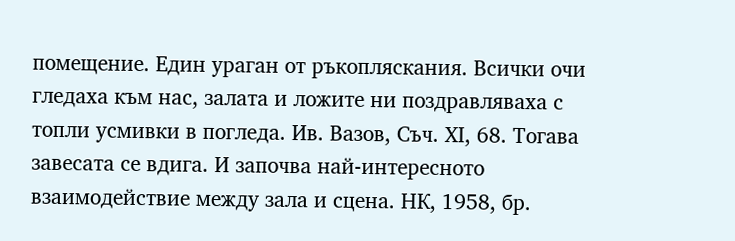помещение. Един ураган от ръкопляскания. Всички очи гледаха към нас, залата и ложите ни поздравляваха с топли усмивки в погледа. Ив. Вазов, Съч. ХI, 68. Тогава завесата се вдига. И започва най-интересното взаимодействие между зала и сцена. НК, 1958, бр.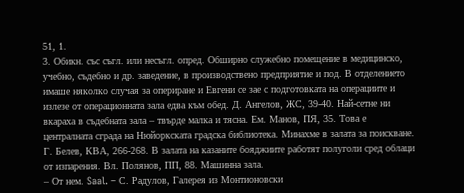51, 1.
3. Обикн. със съгл. или несъгл. опред. Обширно служебно помещение в медицинско, учебно, съдебно и др. заведение, в производствено предприятие и под. В отделението имаше няколко случая за опериране и Евгени се зае с подготовката на операциите и излезе от операционната зала едва към обед. Д. Ангелов, ЖС, 39-40. Най-сетне ни вкараха в съдебната зала – твърде малка и тясна. Ем. Манов, ПЯ, 35. Това е централната сграда на Нюйоркската градска библиотека. Минахме в залата за поискване. Г. Белев, КВА, 266-268. В залата на казаните бояджиите работят полуголи сред облаци от изпарения. Вл. Полянов, ПП, 88. Машинна зала.
– От нем. Saal. – С. Радулов, Галерея из Монтионовски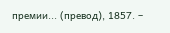премии... (превод), 1857. –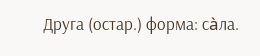Друга (остар.) форма: сàла.